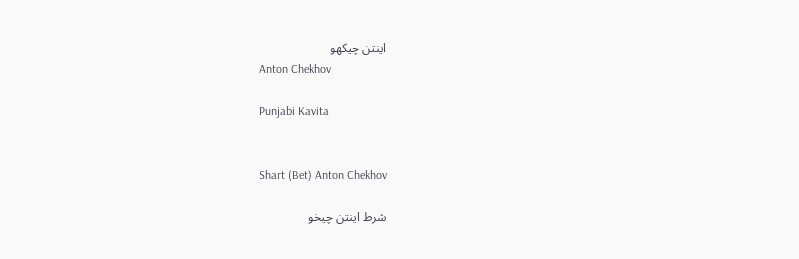اینتن چیکھو
Anton Chekhov

Punjabi Kavita


Shart (Bet) Anton Chekhov

شرط اینتن چیخو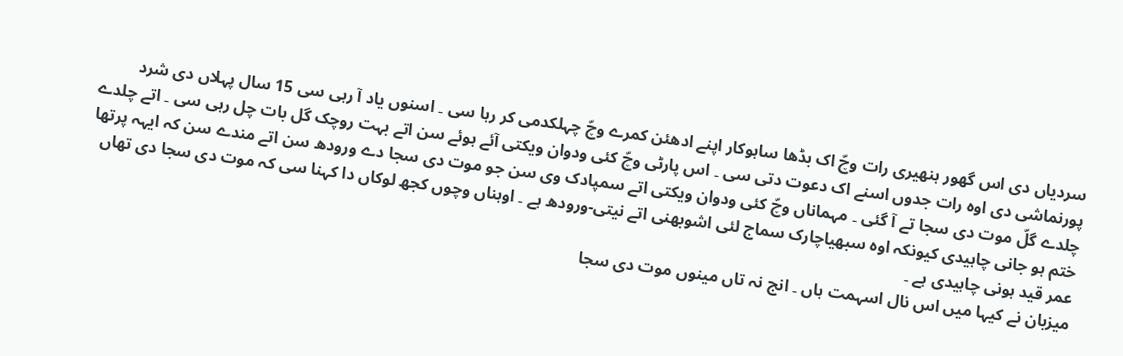سردیاں دی اس گھور ہنھیری رات وچّ اک بڈھا ساہوکار اپنے ادھئن کمرے وچّ چہلکدمی کر رہا سی ۔ اسنوں یاد آ رہی سی 15 سال پہلاں دی شرد پورنماشی دی اوہ رات جدوں اسنے اک دعوت دتی سی ۔ اس پارٹی وچّ کئی ودوان ویکتی آئے ہوئے سن اتے بہت روچک گل بات چل رہی سی ۔ اتے چلدے چلدے گلّ موت دی سجا تے آ گئی ۔ مہماناں وچّ کئی ودوان ویکتی اتے سمپادک وی سن جو موت دی سجا دے ورودھ سن اتے مندے سن کہ ایہہ پرتھا ختم ہو جانی چاہیدی کیونکہ اوہ سبھیاچارک سماج لئی اشوبھنی اتے نیتی-ورودھ ہے ۔ اوہناں وچوں کجھ لوکاں دا کہنا سی کہ موت دی سجا دی تھاں عمر قید ہونی چاہیدی ہے ۔
میزبان نے کیہا میں اس نال اسہمت ہاں ۔ انج نہ تاں مینوں موت دی سجا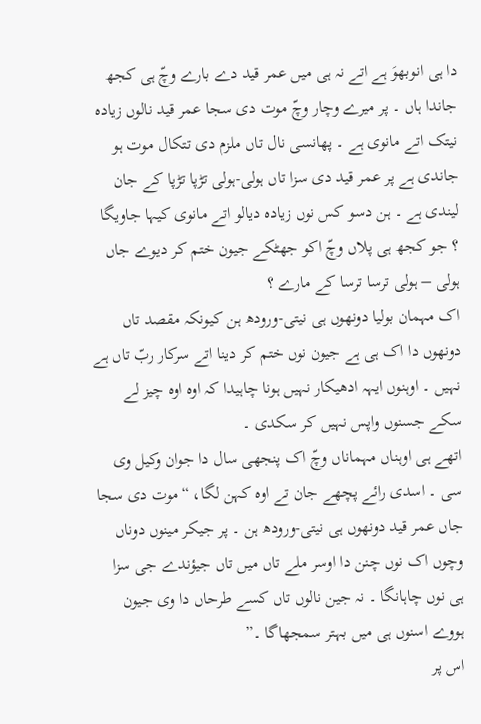دا ہی انوبھوَ ہے اتے نہ ہی میں عمر قید دے بارے وچّ ہی کجھ جاندا ہاں ۔ پر میرے وچار وچّ موت دی سجا عمر قید نالوں زیادہ نیتک اتے مانوی ہے ۔ پھانسی نال تاں ملزم دی تتکال موت ہو جاندی ہے پر عمر قید دی سزا تاں ہولی-ہولی تڑپا تڑپا کے جان لیندی ہے ۔ ہن دسو کس نوں زیادہ دیالو اتے مانوی کیہا جاویگا ؟ جو کجھ ہی پلاں وچّ اکو جھٹکے جیون ختم کر دیوے جاں ہولی – ہولی ترسا ترسا کے مارے ؟
اک مہمان بولیا دونھوں ہی نیتی-ورودھ ہن کیونکہ مقصد تاں دونھوں دا اک ہی ہے جیون نوں ختم کر دینا اتے سرکار ربّ تاں ہے نہیں ۔ اوہنوں ایہہ ادھیکار نہیں ہونا چاہیدا کہ اوہ اوہ چیز لے سکے جسنوں واپس نہیں کر سکدی ۔
اتھے ہی اوہناں مہماناں وچّ اک پنجھی سال دا جوان وکیل وی سی ۔ اسدی رائے پچھے جان تے اوہ کہن لگا، “موت دی سجا جاں عمر قید دونھوں ہی نیتی-ورودھ ہن ۔ پر جیکر مینوں دوناں وچوں اک نوں چنن دا اوسر ملے تاں میں تاں جیؤندے جی سزا ہی نوں چاہانگا ۔ نہ جین نالوں تاں کسے طرحاں دا وی جیون ہووے اسنوں ہی میں بہتر سمجھاگا ۔”
اس پر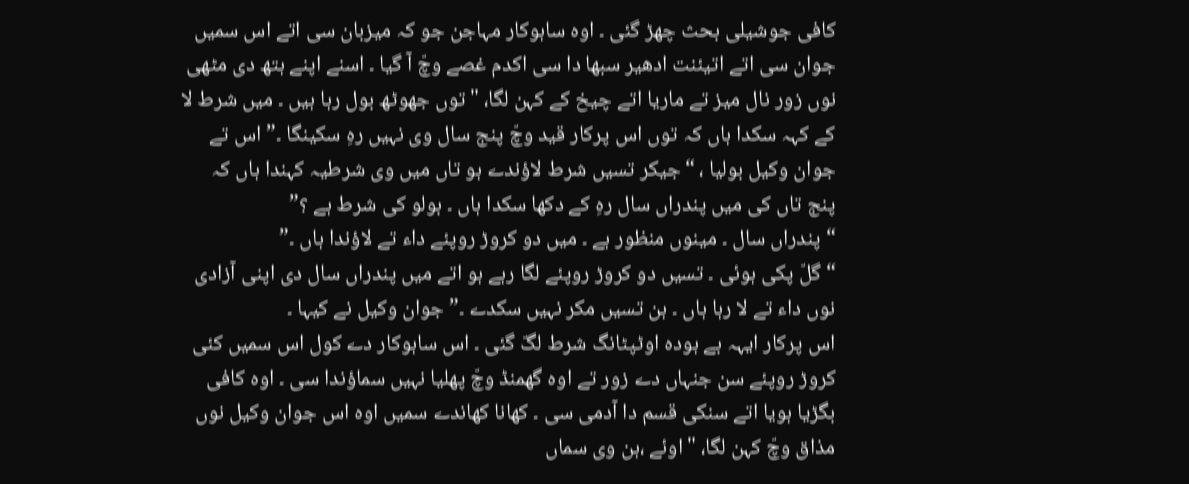کافی جوشیلی بحث چھڑ گئی ۔ اوہ ساہوکار مہاجن جو کہ میزبان سی اتے اس سمیں جوان سی اتے اتیئنت ادھیر سبھا دا سی اکدم غصے وچّ آ گیا ۔ اسنے اپنے ہتھ دی مٹھی نوں زور نال میز تے ماریا اتے چیخ کے کہن لگا، "توں جھوٹھ بول رہا ہیں ۔ میں شرط لا کے کہہ سکدا ہاں کہ توں اس پرکار قید وچّ پنج سال وی نہیں رہِ سکینگا ۔” اس تے جوان وکیل بولیا ، “جیکر تسیں شرط لاؤندے ہو تاں میں وی شرطیہ کہندا ہاں کہ پنج تاں کی میں پندراں سال رہِ کے دکھا سکدا ہاں ۔ بولو کی شرط ہے ؟”
“پندراں سال ۔ مینوں منظور ہے ۔ میں دو کروڑ روپئے داء تے لاؤندا ہاں ۔”
“گلّ پکی ہوئی ۔ تسیں دو کروڑ روپئے لگا رہے ہو اتے میں پندراں سال دی اپنی آزادی نوں داء تے لا رہا ہاں ۔ ہن تسیں مکر نہیں سکدے ۔” جوان وکیل نے کیہا ۔
اس پرکار ایہہ بے ہودہ اوٹپٹانگ شرط لگّ گئی ۔ اس ساہوکار دے کول اس سمیں کئی کروڑ روپئے سن جنہاں دے زور تے اوہ گھمنڈ وچّ پھلیا نہیں سماؤندا سی ۔ اوہ کافی بگڑیا ہویا اتے سنکی قسم دا آدمی سی ۔ کھانا کھاندے سمیں اوہ اس جوان وکیل نوں مذاق وچّ کہن لگا، "اوئے ،ہن وی سماں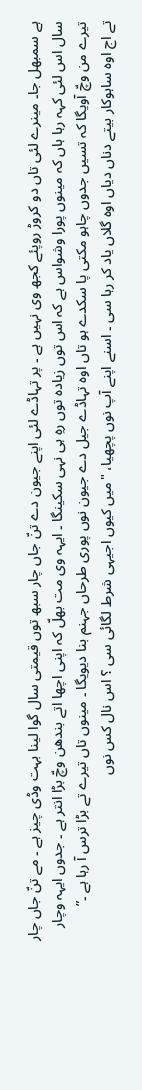ہے سمبھل جا۔ مینرے لئی تاں دو کروڑ روپئے کجھ وی نہیں ہے ۔ پر تہاڈے لئی اپنے جیون دے تنّ جاں چار سبھ توں قیمتی سال گوا لینا بہت وڈی چیز ہے ۔ مے تنّ جاں چار سال اس لئی کہہ رہا ہاں کہ مینوں پورا وشواس ہے کہ اس توں زیادہ توں رہِ ہی نہی سکینگا ۔ ایہہ وی مت بھلّ کہ اپنی اچھا اتے بندھن وچّ بڑا انتر ہے ۔ جدوں ایہہ وچار تیرے من وچّ آویگا کہ تسیں جدوں چاہو مکتی پا سکدے ہو تاں اوہ تہاڈے جیل دے جیون نوں پوری طرحاں جہنم بنا دیویگا ۔ مینوں تاں تیرے تے بڑا ترس آ رہا ہے ۔”
تے اج اوہ ساہوکار بیتے دناں دیاں اوہ گلاں یاد کر رہا سی ۔ اسنے اپنے آپ نوں پچھیا، "میں کیوں اجیہی شرط لگائی سی ؟ اس نال کس نوں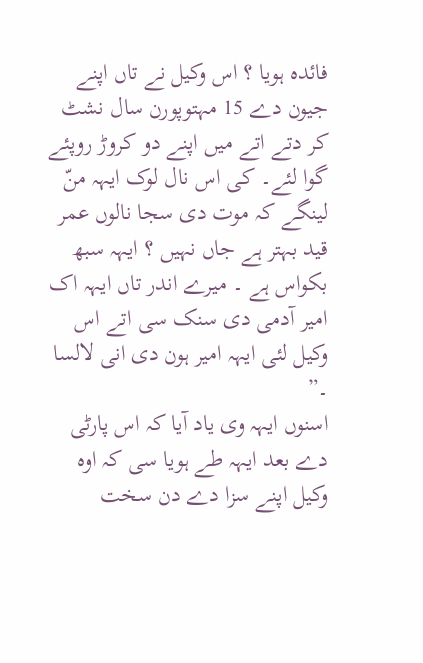فائدہ ہویا ؟ اس وکیل نے تاں اپنے جیون دے 15 مہتوپورن سال نشٹ کر دتے اتے میں اپنے دو کروڑ روپئے گوا لئے۔ کی اس نال لوک ایہہ منّ لینگے کہ موت دی سجا نالوں عمر قید بہتر ہے جاں نہیں ؟ ایہہ سبھ بکواس ہے ۔ میرے اندر تاں ایہہ اک امیر آدمی دی سنک سی اتے اس وکیل لئی ایہہ امیر ہون دی انی لالسا ۔”
اسنوں ایہہ وی یاد آیا کہ اس پارٹی دے بعد ایہہ طے ہویا سی کہ اوہ وکیل اپنے سزا دے دن سخت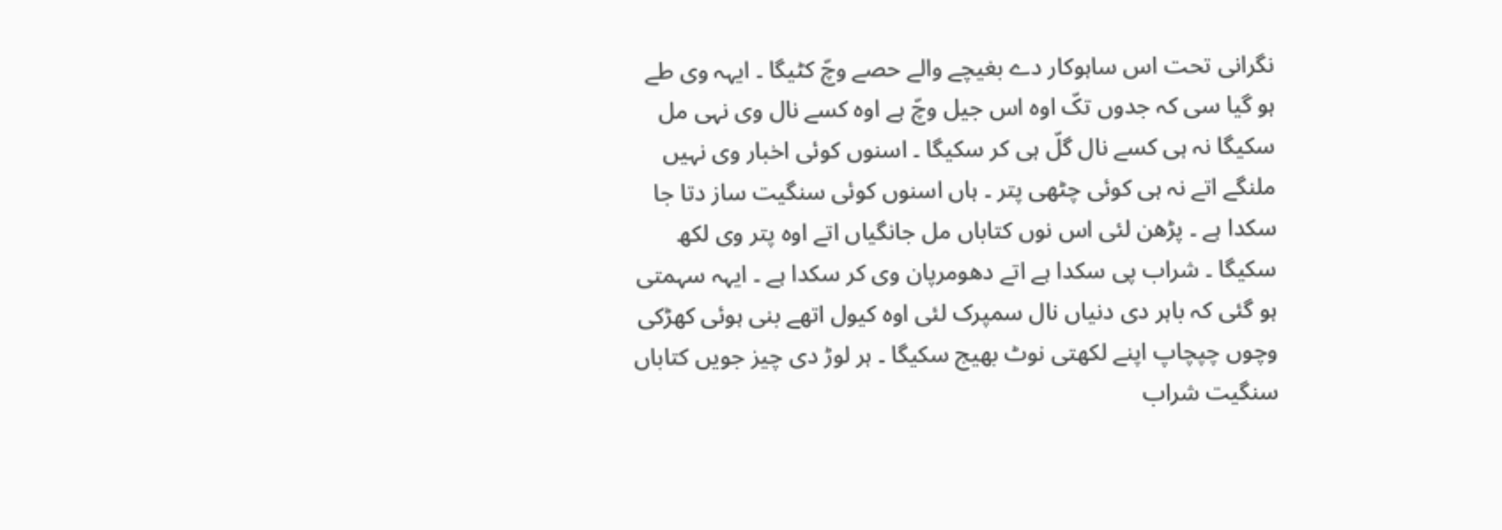نگرانی تحت اس ساہوکار دے بغیچے والے حصے وچّ کٹیگا ۔ ایہہ وی طے ہو گیا سی کہ جدوں تکّ اوہ اس جیل وچّ ہے اوہ کسے نال وی نہی مل سکیگا نہ ہی کسے نال گلّ ہی کر سکیگا ۔ اسنوں کوئی اخبار وی نہیں ملنگے اتے نہ ہی کوئی چٹھی پتر ۔ ہاں اسنوں کوئی سنگیت ساز دتا جا سکدا ہے ۔ پڑھن لئی اس نوں کتاباں مل جانگیاں اتے اوہ پتر وی لکھ سکیگا ۔ شراب پی سکدا ہے اتے دھومرپان وی کر سکدا ہے ۔ ایہہ سہمتی ہو گئی کہ باہر دی دنیاں نال سمپرک لئی اوہ کیول اتھے بنی ہوئی کھڑکی وچوں چپچاپ اپنے لکھتی نوٹ بھیج سکیگا ۔ ہر لوڑ دی چیز جویں کتاباں سنگیت شراب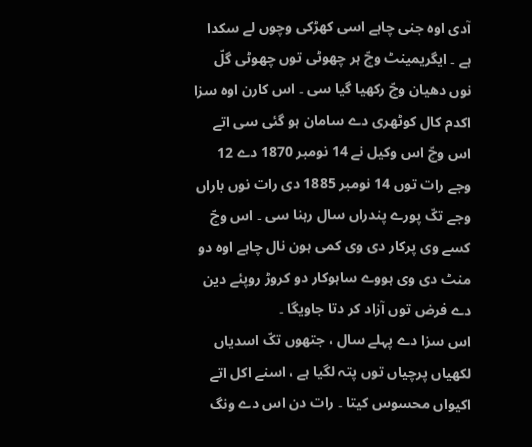آدی اوہ جنی چاہے اسی کھڑکی وچوں لے سکدا ہے ۔ ایگریمینٹ وچّ ہر چھوٹی توں چھوٹی گلّ نوں دھیان وچّ رکھیا گیا سی ۔ اس کارن اوہ سزا اکدم کال کوٹھری دے سامان ہو گئی سی اتے اس وچّ اس وکیل نے 14 نومبر 1870 دے 12 وجے رات توں 14 نومبر 1885 دی رات نوں باراں وجے تکّ پورے پندراں سال رہنا سی ۔ اس وچّ کسے وی پرکار دی وی کمی ہون نال چاہے اوہ دو منٹ دی وی ہووے ساہوکار دو کروڑ روپئے دین دے فرض توں آزاد کر دتا جاویگا ۔
اس سزا دے پہلے سال ، جتھوں تکّ اسدیاں لکھیاں پرچیاں توں پتہ لگیا ہے ، اسنے اکل اتے اکیواں محسوس کیتا ۔ رات دن اس دے ونگ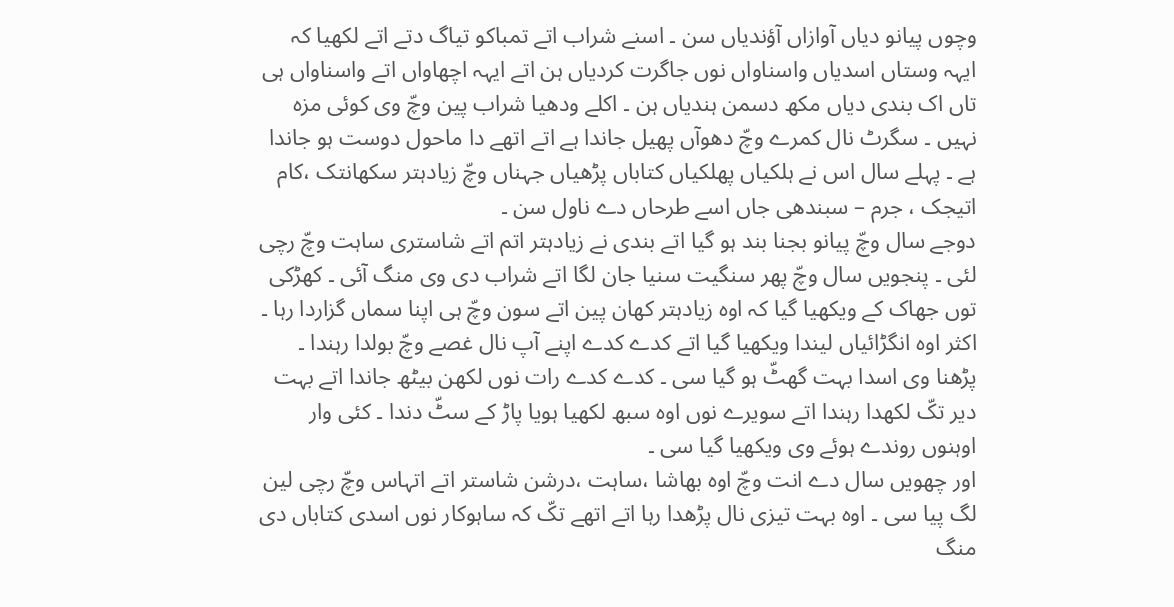وچوں پیانو دیاں آوازاں آؤندیاں سن ۔ اسنے شراب اتے تمباکو تیاگ دتے اتے لکھیا کہ ایہہ وستاں اسدیاں واسناواں نوں جاگرت کردیاں ہن اتے ایہہ اچھاواں اتے واسناواں ہی تاں اک بندی دیاں مکھ دسمن ہندیاں ہن ۔ اکلے ودھیا شراب پین وچّ وی کوئی مزہ نہیں ۔ سگرٹ نال کمرے وچّ دھوآں پھیل جاندا ہے اتے اتھے دا ماحول دوست ہو جاندا ہے ۔ پہلے سال اس نے ہلکیاں پھلکیاں کتاباں پڑھیاں جہناں وچّ زیادہتر سکھانتک ،کام اتیجک ، جرم – سبندھی جاں اسے طرحاں دے ناول سن ۔
دوجے سال وچّ پیانو بجنا بند ہو گیا اتے بندی نے زیادہتر اتم اتے شاستری ساہت وچّ رچی لئی ۔ پنجویں سال وچّ پھر سنگیت سنیا جان لگا اتے شراب دی وی منگ آئی ۔ کھڑکی توں جھاک کے ویکھیا گیا کہ اوہ زیادہتر کھان پین اتے سون وچّ ہی اپنا سماں گزاردا رہا ۔ اکثر اوہ انگڑائیاں لیندا ویکھیا گیا اتے کدے کدے اپنے آپ نال غصے وچّ بولدا رہندا ۔ پڑھنا وی اسدا بہت گھٹّ ہو گیا سی ۔ کدے کدے رات نوں لکھن بیٹھ جاندا اتے بہت دیر تکّ لکھدا رہندا اتے سویرے نوں اوہ سبھ لکھیا ہویا پاڑ کے سٹّ دندا ۔ کئی وار اوہنوں روندے ہوئے وی ویکھیا گیا سی ۔
اور چھویں سال دے انت وچّ اوہ بھاشا ،ساہت ،درشن شاستر اتے اتہاس وچّ رچی لین لگ پیا سی ۔ اوہ بہت تیزی نال پڑھدا رہا اتے اتھے تکّ کہ ساہوکار نوں اسدی کتاباں دی منگ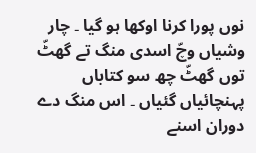نوں پورا کرنا اوکھا ہو گیا ۔ چار وشیاں وچّ اسدی منگ تے گھٹّ توں گھٹّ چھ سو کتاباں پہنچائیاں گئیاں ۔ اس منگ دے دوران اسنے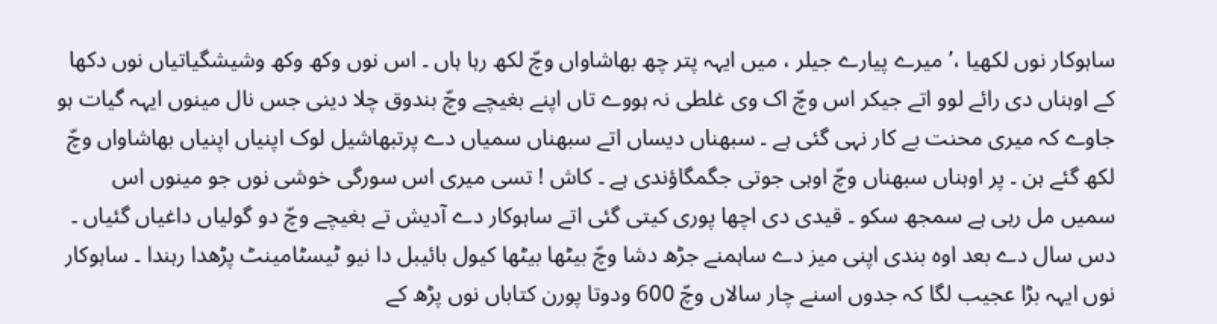ساہوکار نوں لکھیا ،’میرے پیارے جیلر ، میں ایہہ پتر چھ بھاشاواں وچّ لکھ رہا ہاں ۔ اس نوں وکھ وکھ وشیشگیاتیاں نوں دکھا کے اوہناں دی رائے لوو اتے جیکر اس وچّ اک وی غلطی نہ ہووے تاں اپنے بغیچے وچّ بندوق چلا دینی جس نال مینوں ایہہ گیات ہو جاوے کہ میری محنت بے کار نہی گئی ہے ۔ سبھناں دیساں اتے سبھناں سمیاں دے پرتبھاشیل لوک اپنیاں اپنیاں بھاشاواں وچّ لکھ گئے ہن ۔ پر اوہناں سبھناں وچّ اوہی جوتی جگمگاؤندی ہے ۔ کاش ! تسی میری اس سورگی خوشی نوں جو مینوں اس سمیں مل رہی ہے سمجھ سکو ۔ قیدی دی اچھا پوری کیتی گئی اتے ساہوکار دے آدیش تے بغیچے وچّ دو گولیاں داغیاں گئیاں ۔
دس سال دے بعد اوہ بندی اپنی میز دے ساہمنے جڑھ دشا وچّ بیٹھا بیٹھا کیول بائیبل دا نیو ٹیسٹامینٹ پڑھدا رہندا ۔ ساہوکار نوں ایہہ بڑا عجیب لگا کہ جدوں اسنے چار سالاں وچّ 600 ودوتا پورن کتاباں نوں پڑھ کے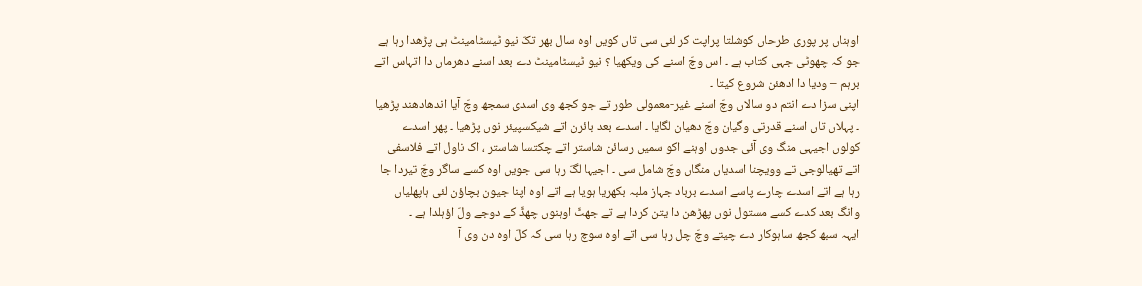اوہناں پر پوری طرحاں کوشلتا پراپت کر لئی سی تاں کویں اوہ سال بھر تکّ نیو ٹیسٹامینٹ ہی پڑھدا رہا ہے جو کہ چھوٹی جہی کتاب ہے ۔ اس وچّ اسنے کی ویکھیا ؟ نیو ٹیسٹامینٹ دے بعد اسنے دھرماں دا اتہاس اتے برہم – ودیا دا ادھئن شروع کیتا ۔
اپنی سزا دے انتم دو سالاں وچّ اسنے غیر-معمولی طور تے جو کجھ وی اسدی سمجھ وچّ آیا اندھادھند پڑھیا ۔ پہلاں تاں اسنے قدرتی وگیان وچّ دھیان لگایا ۔ اسدے بعد بائرن اتے شیکسپیئر نوں پڑھیا ۔ پھر اسدے کولوں اجیہی منگ وی آئی جدوں اوہنے اکو سمیں رسائن شاستر اتے چکتسا شاستر ، اک ناول اتے فلاسفی اتے تھیالوجی تے وویچنا اسدیاں منگاں وچّ شامل سی ۔ اجیہا لگّ رہا سی جویں اوہ کسے ساگر وچّ تیردا جا رہا ہے اتے اسدے چارے پاسے اسدے برباد جہاز ملبہ بکھریا ہویا ہے اتے اوہ اپنا جیون بچاؤن لئی ہاپھلیاں وانگ بعد کدے کسے مستول نوں پھڑھن دا یتن کردا ہے تے جھٹّ اوہنوں چھڈّ کے دوجے ولّ اؤہلدا ہے ۔
ایہہ سبھ کجھ ساہوکار دے چیتے وچّ چل رہا سی اتے اوہ سوچ رہا سی کہ کلّ اوہ دن وی آ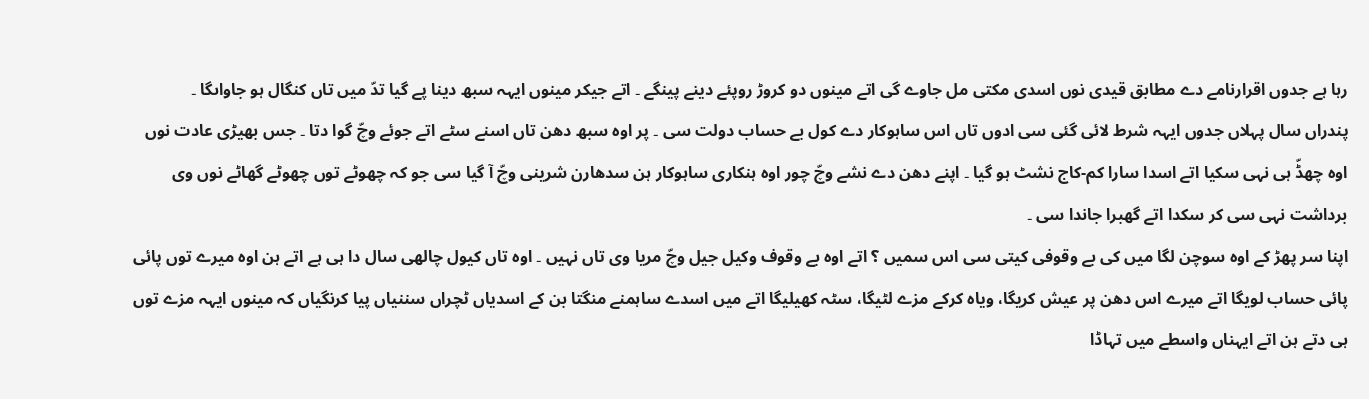رہا ہے جدوں اقرارنامے دے مطابق قیدی نوں اسدی مکتی مل جاوے گی اتے مینوں دو کروڑ روپئے دینے پینگے ۔ اتے جیکر مینوں ایہہ سبھ دینا پے گیا تدّ میں تاں کنگال ہو جاواںگا ۔
پندراں سال پہلاں جدوں ایہہ شرط لائی گئی سی ادوں تاں اس ساہوکار دے کول بے حساب دولت سی ۔ پر اوہ سبھ دھن تاں اسنے سٹے اتے جوئے وچّ گوا دتا ۔ جس بھیڑی عادت نوں اوہ چھڈّ ہی نہی سکیا اتے اسدا سارا کم-کاج نشٹ ہو گیا ۔ اپنے دھن دے نشے وچّ چور اوہ ہنکاری ساہوکار ہن سدھارن شرینی وچّ آ گیا سی جو کہ چھوٹے توں چھوٹے گھاٹے نوں وی برداشت نہی سی کر سکدا اتے گھبرا جاندا سی ۔
اپنا سر پھڑ کے اوہ سوچن لگا میں کی بے وقوفی کیتی سی اس سمیں ؟ اتے اوہ بے وقوف وکیل جیل وچّ مریا وی تاں نہیں ۔ اوہ تاں کیول چالھی سال دا ہی ہے اتے ہن اوہ میرے توں پائی پائی حساب لویگا اتے میرے اس دھن پر عیش کریگا، ویاہ کرکے مزے لٹیگا، سٹہ کھیلیگا اتے میں اسدے ساہمنے منگتا بن کے اسدیاں ٹچراں سننیاں پیا کرنگیاں کہ مینوں ایہہ مزے توں ہی دتے ہن اتے ایہناں واسطے میں تہاڈا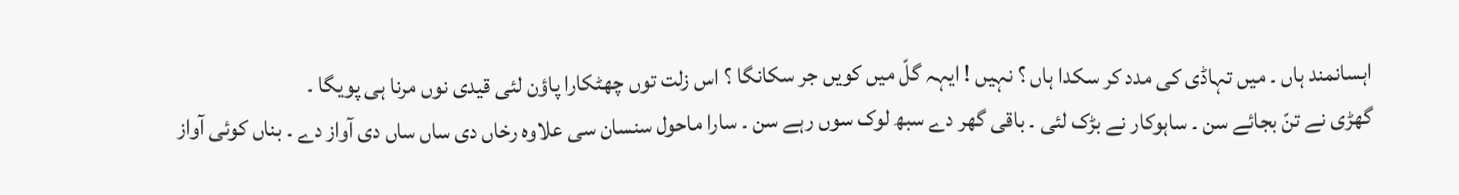اہسانمند ہاں ۔ میں تہاڈی کی مدد کر سکدا ہاں ؟ نہیں ! ایہہ گلّ میں کویں جر سکانگا ؟ اس زلت توں چھٹکارا پاؤن لئی قیدی نوں مرنا ہی پویگا ۔
گھڑی نے تنّ بجائے سن ۔ ساہوکار نے بڑک لئی ۔ باقی گھر دے سبھ لوک سوں رہے سن ۔ سارا ماحول سنسان سی علاوہ رخاں دی ساں ساں دی آواز دے ۔ بناں کوئی آواز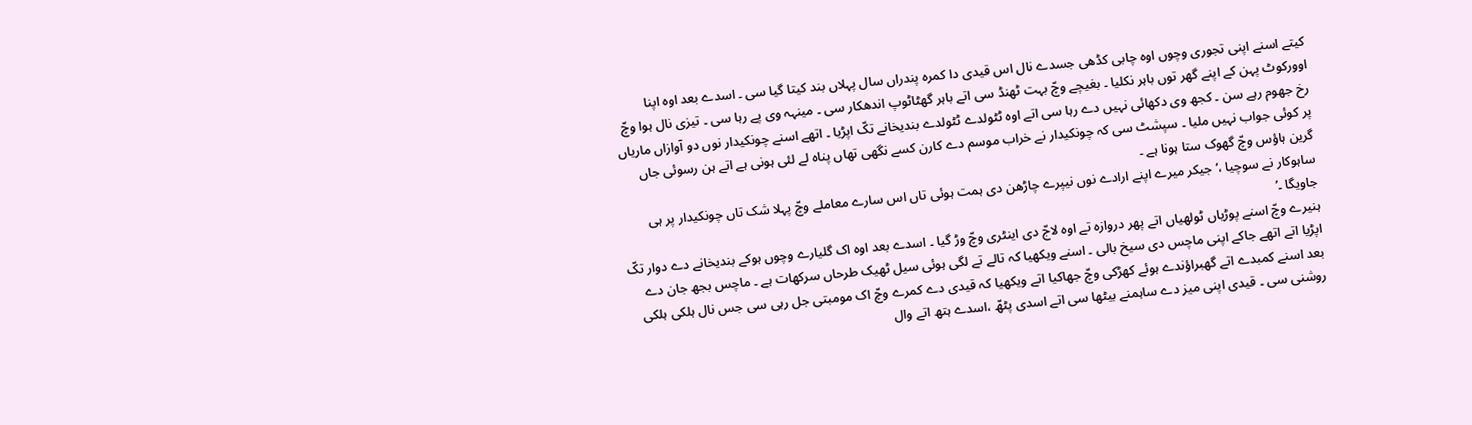کیتے اسنے اپنی تجوری وچوں اوہ چابی کڈھی جسدے نال اس قیدی دا کمرہ پندراں سال پہلاں بند کیتا گیا سی ۔ اسدے بعد اوہ اپنا اوورکوٹ پہن کے اپنے گھر توں باہر نکلیا ۔ بغیچے وچّ بہت ٹھنڈ سی اتے باہر گھٹاٹوپ اندھکار سی ۔ مینہہ وی پے رہا سی ۔ تیزی نال ہوا وچّ رخ جھوم رہے سن ۔ کجھ وی دکھائی نہیں دے رہا سی اتے اوہ ٹٹولدے ٹٹولدے بندیخانے تکّ اپڑیا ۔ اتھے اسنے چونکیدار نوں دو آوازاں ماریاں پر کوئی جواب نہیں ملیا ۔ سپشٹ سی کہ چونکیدار نے خراب موسم دے کارن کسے نگھی تھاں پناہ لے لئی ہونی ہے اتے ہن رسوئی جاں گرین ہاؤس وچّ گھوک ستا ہونا ہے ۔
ساہوکار نے سوچیا ،’ جیکر میرے اپنے ارادے نوں نیپرے چاڑھن دی ہمت ہوئی تاں اس سارے معاملے وچّ پہلا شک تاں چونکیدار پر ہی جاویگا ۔’
ہنیرے وچّ اسنے پوڑیاں ٹولھیاں اتے پھر دروازہ تے اوہ لاجّ دی اینٹری وچّ وڑ گیا ۔ اسدے بعد اوہ اک گلیارے وچوں ہوکے بندیخانے دے دوار تکّ اپڑیا اتے اتھے جاکے اپنی ماچس دی سیخ بالی ۔ اسنے ویکھیا کہ تالے تے لگی ہوئی سیل ٹھیک طرحاں سرکھات ہے ۔ ماچس بجھ جان دے بعد اسنے کمبدے اتے گھبراؤندے ہوئے کھڑکی وچّ جھاکیا اتے ویکھیا کہ قیدی دے کمرے وچّ اک مومبتی جل رہی سی جس نال ہلکی ہلکی روشنی سی ۔ قیدی اپنی میز دے ساہمنے بیٹھا سی اتے اسدی پٹھّ ،اسدے ہتھ اتے وال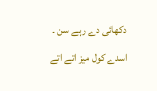دکھائی دے رہے سن ۔ اسدے کول میز اتے اتے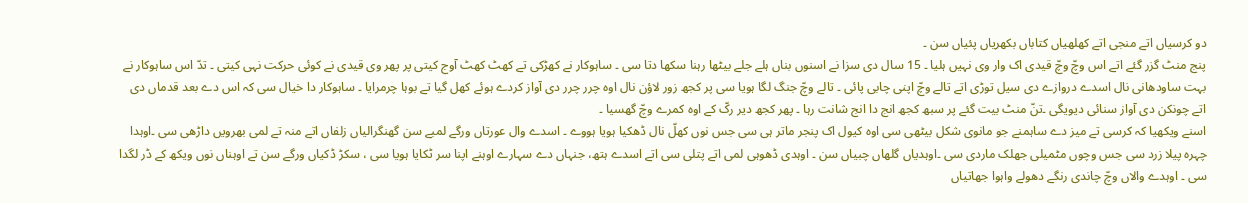دو کرسیاں اتے منجی اتے کھلھیاں کتاباں بکھریاں پئیاں سن ۔
پنج منٹ گزر گئے اتے اس وچّ وچّ قیدی اک وار وی نہیں ہلیا ۔ 15 سال دی سزا نے اسنوں بناں ہلے جلے بیٹھا رہنا سکھا دتا سی ۔ ساہوکار نے کھڑکی تے کھٹ کھٹ آوج کیتی پر پھر وی قیدی نے کوئی حرکت نہی کیتی ۔ تدّ اس ساہوکار نے بہت ساودھانی نال اسدے دروازے دی سیل توڑی اتے تالے وچّ اپنی چابی پائی ۔ تالے وچّ جنگ لگا ہویا سی پر کجھ زور لاؤن نال اوہ چرر چرر دی آواز کردے ہوئے کھل گیا تے بوہا چرمرایا ۔ ساہوکار دا خیال سی کہ اس دے بعد قدماں دی اتے چونکن دی آواز سنائی دیویگی ۔تنّ منٹ بیت گئے پر سبھ کجھ انج دا انج شانت رہا ۔ پھر کجھ دیر رکّ کے اوہ کمرے وچّ گھسیا ۔
اسنے ویکھیا کہ کرسی تے میز دے ساہمنے جو مانوی شکل بیٹھی سی اوہ کیول اک پنجر ماتر ہی سی جس نوں کھلّ نال ڈھکیا ہویا ہووے ۔ اسدے وال عورتاں ورگے لمبے سن گھنگرالیاں زلفاں اتے منہ تے لمی بھرویں داڑھی سی ۔اوہدا چہرہ پیلا زرد سی جس وچوں مٹمیلی جھلک ماردی سی ۔اوہدیاں گلھاں چبیاں سن ۔ اوہدی ڈھوہی لمی اتے پتلی سی اتے اسدے ہتھ، جنہاں دے سہارے اوہنے اپنا سر ٹکایا ہویا سی ، سکڑ ڈکیاں ورگے سن تے اوہناں نوں ویکھ کے ڈر لگدا سی ۔ اوہدے والاں وچّ چاندی رنگے دھولے واہوا جھاتیاں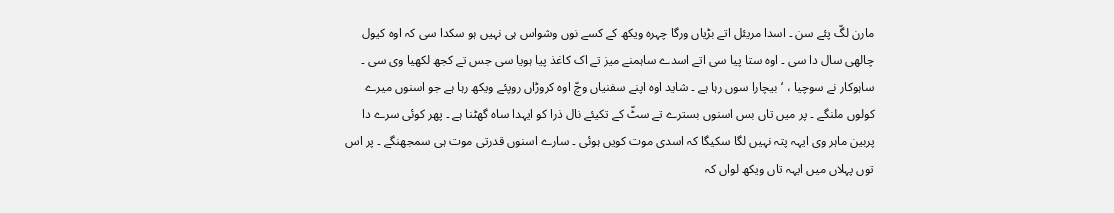مارن لگّ پئے سن ۔ اسدا مریئل اتے بڑیاں ورگا چہرہ ویکھ کے کسے نوں وشواس ہی نہیں ہو سکدا سی کہ اوہ کیول چالھی سال دا سی ۔ اوہ ستا پیا سی اتے اسدے ساہمنے میز تے اک کاغذ پیا ہویا سی جس تے کجھ لکھیا وی سی ۔
ساہوکار نے سوچیا ، ‘بیچارا سوں رہا ہے ۔ شاید اوہ اپنے سفنیاں وچّ اوہ کروڑاں روپئے ویکھ رہا ہے جو اسنوں میرے کولوں ملنگے ۔ پر میں تاں بس اسنوں بسترے تے سٹّ کے تکیئے نال ذرا کو ایہدا ساہ گھٹنا ہے ۔ پھر کوئی سرے دا پربین ماہر وی ایہہ پتہ نہیں لگا سکیگا کہ اسدی موت کویں ہوئی ۔ سارے اسنوں قدرتی موت ہی سمجھنگے ۔ پر اس توں پہلاں میں ایہہ تاں ویکھ لواں کہ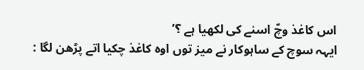اس کاغذ وچّ اسنے کی لکھیا ہے ؟’
ایہہ سوچ کے ساہوکار نے میز توں اوہ کاغذ چکیا اتے پڑھن لگا :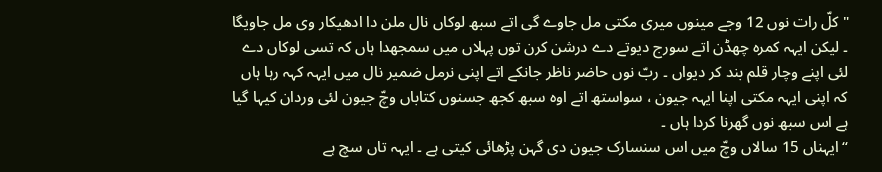"کلّ رات نوں 12 وجے مینوں میری مکتی مل جاوے گی اتے سبھ لوکاں نال ملن دا ادھیکار وی مل جاویگا ۔ لیکن ایہہ کمرہ چھڈن اتے سورج دیوتے دے درشن کرن توں پہلاں میں سمجھدا ہاں کہ تسی لوکاں دے لئی اپنے وچار قلم بند کر دیواں ۔ ربّ نوں حاضر ناظر جانکے اتے اپنی نرمل ضمیر نال میں ایہہ کہہ رہا ہاں کہ اپنی ایہہ مکتی اپنا ایہہ جیون ، سواستھ اتے اوہ سبھ کجھ جسنوں کتاباں وچّ جیون لئی وردان کیہا گیا ہے اس سبھ نوں گھرنا کردا ہاں ۔
“ایہناں 15 سالاں وچّ میں اس سنسارک جیون دی گہن پڑھائی کیتی ہے ۔ ایہہ تاں سچ ہے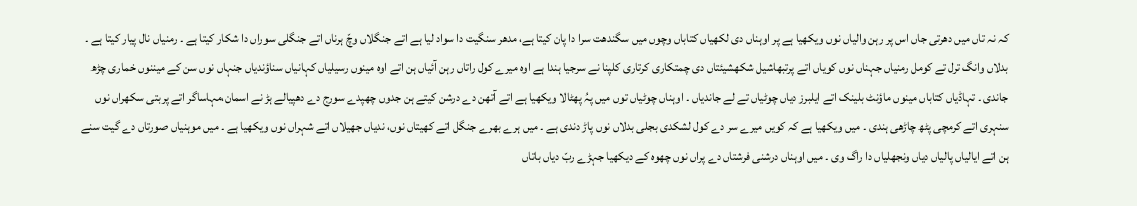کہ نہ تاں میں دھرتی جاں اس پر رہن والیاں نوں ویکھیا ہے پر اوہناں دی لکھیاں کتاباں وچوں میں سگندھت سرا دا پان کیتا ہے، مدھر سنگیت دا سواد لیا ہے اتے جنگلاں وچّ ہرناں اتے جنگلی سوراں دا شکار کیتا ہے ۔ رمنیاں نال پیار کیتا ہے ۔ بدلاں وانگ ترل تے کومل رمنیاں جہناں نوں کویاں اتے پرتبھاشیل شکھشیئتاں دی چمتکاری کرتاری کلپنا نے سرجیا ہندا ہے اوہ میرے کول راتاں رہن آئیاں ہن اتے اوہ مینوں رسیلیاں کہانیاں سناؤندیاں جنہاں نوں سن کے میننوں خماری چڑھ جاندی ۔ تہاڈیاں کتاباں مینوں ماؤنٹ بلینک اتے ایلبرز دیاں چوٹیاں تے لے جاندیاں ۔ اوہناں چوٹیاں توں میں پہُ پھٹالا ویکھیا ہے اتے آتھن دے درشن کیتے ہن جدوں چھپدے سورج دے دھپیالے ہڑ نے اسمان،مہاساگر اتے پربتی سکھراں نوں سنہری اتے کرمچی پٹھ چاڑھی ہندی ۔ میں ویکھیا ہے کہ کویں میرے سر دے کول لشکدی بجلی بدلاں نوں پاڑ دندی ہے ۔ میں ہرے بھرے جنگل اتے کھیتاں نوں، ندیاں جھیلاں اتے شہراں نوں ویکھیا ہے ۔ میں موہنیاں صورتاں دے گیت سنے ہن اتے ایالیاں پالیاں دیاں ونجھلیاں دا راگ وی ۔ میں اوہناں درشنی فرشتاں دے پراں نوں چھوہ کے دیکھیا جہڑے ربّ دیاں باتاں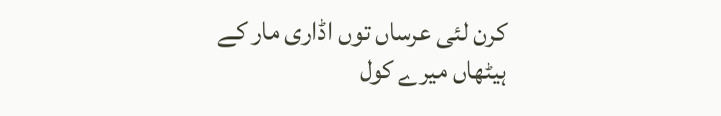کرن لئی عرساں توں اڈاری مار کے ہیٹھاں میرے کول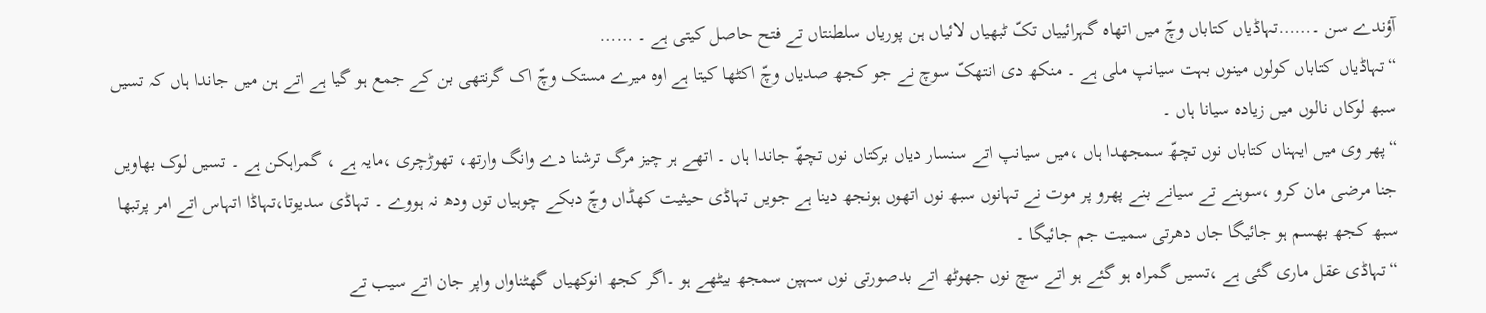آؤندے سن ۔……تہاڈیاں کتاباں وچّ میں اتھاہ گہرائییاں تکّ ٹبھیاں لائیاں ہن پوریاں سلطنتاں تے فتح حاصل کیتی ہے ۔ ……
“تہاڈیاں کتاباں کولوں مینوں بہت سیانپ ملی ہے ۔ منکھ دی انتھکّ سوچ نے جو کجھ صدیاں وچّ اکٹھا کیتا ہے اوہ میرے مستک وچّ اک گرنتھی بن کے جمع ہو گیا ہے اتے ہن میں جاندا ہاں کہ تسیں سبھ لوکاں نالوں میں زیادہ سیانا ہاں ۔
“پھر وی میں ایہناں کتاباں نوں تچھّ سمجھدا ہاں ،میں سیانپ اتے سنسار دیاں برکتاں نوں تچھّ جاندا ہاں ۔ اتھے ہر چیز مرگ ترشنا دے وانگ وارتھ، تھوڑچری ،مایہ ہے ، گمراہکن ہے ۔ تسیں لوک بھاویں جنا مرضی مان کرو ،سوہنے تے سیانے بنے پھرو پر موت نے تہانوں سبھ نوں اتھوں ہونجھ دینا ہے جویں تہاڈی حیثیت کھڈاں وچّ دبکے چوہیاں توں ودھ نہ ہووے ۔ تہاڈی سدیوتا،تہاڈا اتہاس اتے امر پرتبھا سبھ کجھ بھسم ہو جائیگا جاں دھرتی سمیت جم جائیگا ۔
“تہاڈی عقل ماری گئی ہے ،تسیں گمراہ ہو گئے ہو اتے سچ نوں جھوٹھ اتے بدصورتی نوں سہپن سمجھ بیٹھے ہو ۔اگر کجھ انوکھیاں گھٹناواں واپر جان اتے سیب تے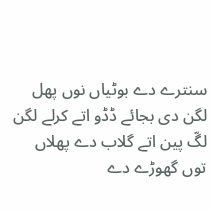سنترے دے بوٹیاں نوں پھل لگن دی بجائے ڈڈو اتے کرلے لگن لگّ پین اتے گلاب دے پھلاں توں گھوڑے دے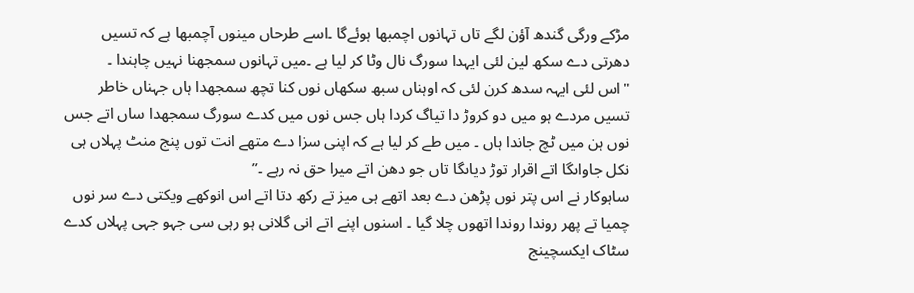مڑکے ورگی گندھ آؤن لگے تاں تہانوں اچمبھا ہوئےگا ۔اسے طرحاں مینوں آچمبھا ہے کہ تسیں دھرتی دے سکھ لین لئی ایہدا سورگ نال وٹا کر لیا ہے ۔میں تہانوں سمجھنا نہیں چاہندا ۔
"اس لئی ایہہ سدھ کرن لئی کہ اوہناں سبھ سکھاں نوں کنا تچھ سمجھدا ہاں جہناں خاطر تسیں مردے ہو میں دو کروڑ دا تیاگ کردا ہاں جس نوں میں کدے سورگ سمجھدا ساں اتے جس نوں ہن میں ٹچ جاندا ہاں ۔ میں طے کر لیا ہے کہ اپنی سزا دے متھے انت توں پنج منٹ پہلاں ہی نکل جاواںگا اتے اقرار توڑ دیاںگا تاں جو دھن اتے میرا حق نہ رہے ۔”
ساہوکار نے اس پتر نوں پڑھن دے بعد اتھے ہی میز تے رکھ دتا اتے اس انوکھے ویکتی دے سر نوں چمیا تے پھر روندا روندا اتھوں چلا گیا ۔ اسنوں اپنے اتے انی گلانی ہو رہی سی جہو جہی پہلاں کدے سٹاک ایکسچینج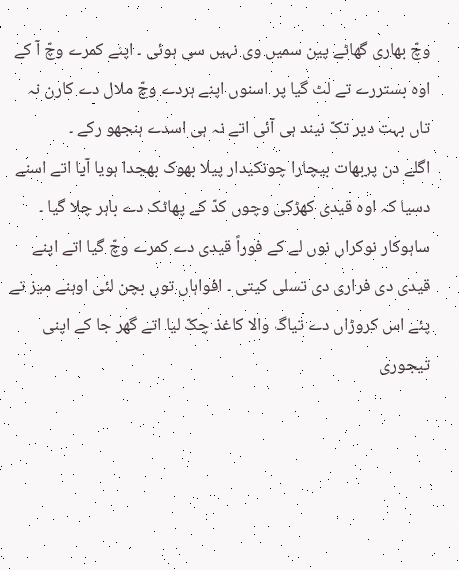وچّ بھاری گھاٹے پین سمیں وی نہیں سی ہوئی ۔ اپنے کمرے وچّ آ کے اوہ بستررے تے لٹ گیا پر اسنوں اپنے ہردے وچّ ملال دے کارن نہ تاں بہت دیر تکّ نیند ہی آئی اتے نہ ہی اسدے ہنجھو رکے ۔
اگلے دن پربھات بیچارا چونکیدار پیلا بھوک بھجدا ہویا آیا اتے اسنے دسیا کہ اوہ قیدی کھڑکی وچوں کدّ کے پھاٹک دے باہر چلا گیا ۔ ساہوکار نوکراں نوں لے کے فوراً قیدی دے کمرے وچّ گیا اتے اپنے قیدی دی فراری دی تسلی کیتی ۔ افواہاں توں بچن لئی اوہنے میز تے پئے اس کروڑاں دے تیاگ والا کاغذ چکّ لیا اتے گھر جا کے اپنی تیجوری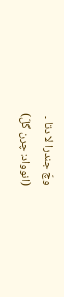وچّ جندرا لا دتا ۔
(انوواد: چرن گلّ)